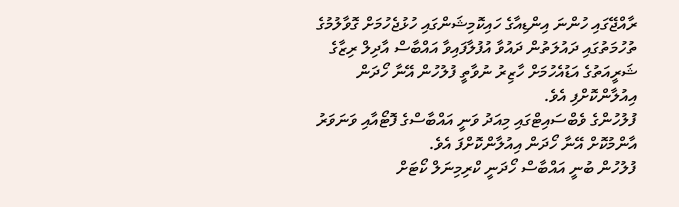ރާއްޖޭގައި ހުންނަ އިންޑިއާގެ ހައިކޮމިޝަންގައި ހުޅުޖެހުމަށް ގޮވާލުމުގެ ތުހުމަތުގައި ދައުލަތުން ދައުވާ އުފުލާފައިވާ އައްބާސް އާދިލް ރިޒާގެ ޝަރީއަތުގެ އަޑުއެހުމަށް ހާޒިރު ނުވާތީ ފުލުހުން އޭނާ ހޯދަން އިއުލާންކޮށްފި އެވެ.
ފުލުހުންގެ ވެބްސައިޓްގައި މިއަދު ވަނީ އައްބާސްގެ ފޮޓޯއާއި ވަނަވަރު އާންމުކޮށް އޭނާ ހޯދަން އިއުލާންކޮށްފަ އެވެ.
ފުލުހުން ބުނީ އައްބާސް ހޯދަނީ ކްރިމިނަލް ކޯޓަށް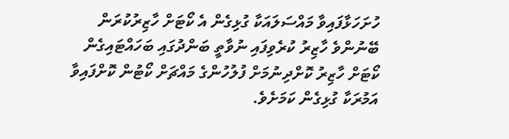ހުށަހަޅާފައިވާ މައްސަލައަކާ ގުޅިގެން އެ ކޯޓަށް ހާޒިރުކުރަން ބޭނުންވެ ހާޒިރު ކުރެވިފައި ނުވާތީ ބަންދުގައި ބަހައްޓައިގެން ކޯޓަށް ހާޒިރު ކޮށްދިނުމަށް ފުލުހުންގެ މައްޗަށް ކޯޓުން ކޮށްފައިވާ އަމުރަކާ ގުޅިގެން ކަމަށެވެ.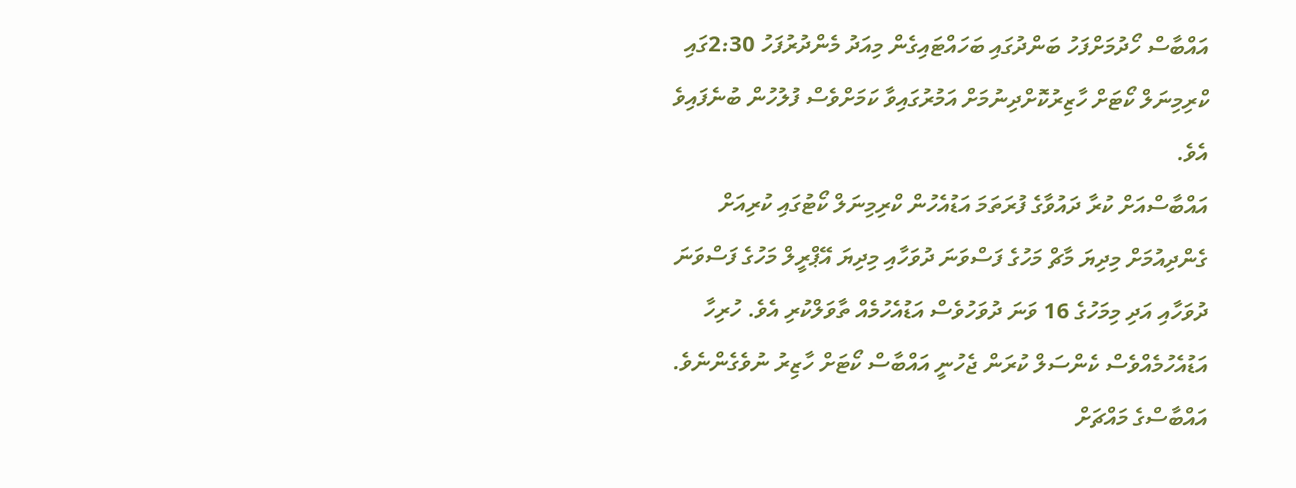އައްބާސް ހޯދުމަށްފަހު ބަންދުގައި ބަހައްޓައިގެން މިއަދު މެންދުރުފަހު 2:30ގައި ކްރިމިނަލް ކޯޓަށް ހާޒިރުކޮށްދިނުމަށް އަމުރުގައިވާ ކަމަށްވެސް ފުލުހުން ބުނެފައިވެ އެވެ.
އައްބާސްއަށް ކުރާ ދައުވާގެ ފުރަތަމަ އަޑުއެހުން ކްރިމިނަލް ކޯޓުގައި ކުރިއަށް ގެންދިއުމަށް މިދިޔަ މާޗް މަހުގެ ފަސްވަނަ ދުވަހާއި މިދިޔަ އޭޕްރީލް މަހުގެ ފަސްވަނަ ދުވަހާއި އަދި މިމަހުގެ 16 ވަނަ ދުވަހުވެސް އަޑުއެހުމެއް ތާވަލްކުރި އެވެ. ހުރިހާ އަޑުއެހުމެއްވެސް ކެންސަލް ކުރަން ޖެހުނީ އައްބާސް ކޯޓަށް ހާޒިރު ނުވެގެންނެވެ.
އައްބާސްގެ މައްޗަށް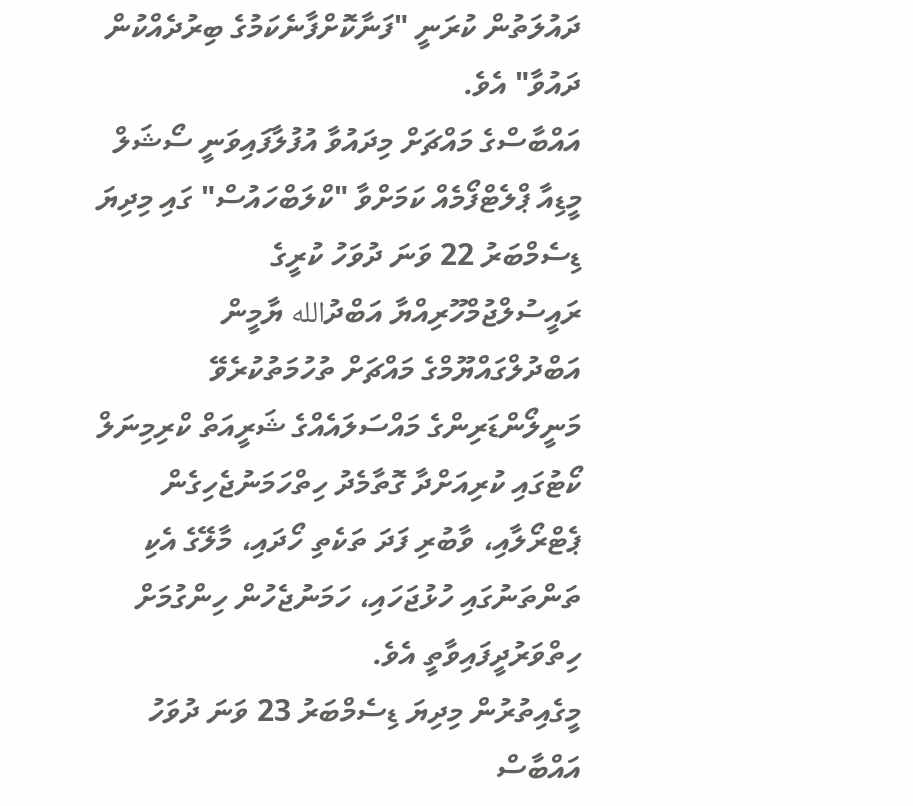ދައުލަތުން ކުރަނީ "ފަނާކޮށްފާނެކަމުގެ ބިރުދެއްކުން ދައުވާ" އެވެ.
އައްބާސްގެ މައްޗަށް މިދައުވާ އުފުލާފައިވަނީ ސޯޝަލް މީޑިއާ ޕްލެޓްފޯމެއް ކަމަށްވާ "ކްލަބްހައުސް" ގައި މިދިޔަ ޑިސެމްބަރު 22 ވަނަ ދުވަހު ކުރީގެ ރައީސުލްޖުމްހޫރިއްޔާ އަބްދުالله ޔާމީން އަބްދުލްގައްޔޫމްގެ މައްޗަށް ތުހުމަތުކުރެވޭ މަނީލޯންޑަރިންގެ މައްސަލައެއްގެ ޝަރީއަތް ކްރިމިނަލް ކޯޓުގައި ކުރިއަށްދާ ގޮތާމެދު ހިތްހަމަނުޖެހިގެން ޕެޓްރޯލާއި، ވާބުރި ފަދަ ތަކެތި ހޯދައި، މާލޭގެ އެކި ތަންތަނުގައި ހުޅުޖަހައި، ހަމަނުޖެހުން ހިންގުމަށް ހިތްވަރުދީފައިވާތީ އެވެ.
މީގެއިތުރުން މިދިޔަ ޑިސެމްބަރު 23 ވަނަ ދުވަހު އައްބާސް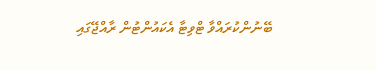ބޭނުންކުރައްވާ ޓްވިޓާ އެކައުންޓުން ރާއްޖޭގައި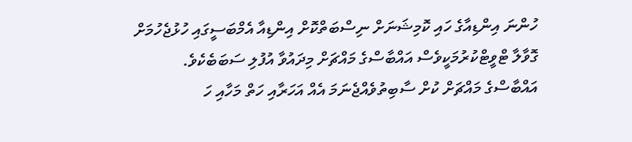ހުންނަ އިންޑިއާގެ ހައި ކޮމިޝަނަށް ނިސްބަތްކޮށް އިންޑިއާ އެމްބަސީގައި ހުޅުޖެހުމަށް ގޮވާލާ ޓްވީޓްކުރުމަކީވެސް އައްބާސްގެ މައްޗަށް މިދައުވާ އުފުލި ސަބަބެކެވެ.
އައްބާސްގެ މައްޗަށް ކުށް ސާބިތުވެއްޖެނަމަ އެއް އަހަރާއި ހަތް މަހާއި ހަ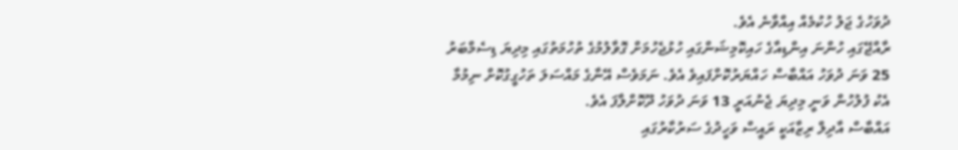ދުވަހުގެ ޖަލު ހުކުމެއް އިއްވާނެ އެވެ.
ރާއްޖޭގައި ހުންނަ އިންޑިއާގެ ހައިކޮމިޝަންގައި ހުޅުޖެހުމަށް ގޮވާލުމުގެ ތުހުމަތުގައި މިދިޔަ ޑިސެމްބަރު 25 ވަނަ ދުވަހު އައްބާސް ހައްޔަރުކޮށްފައިވެ އެވެ. ނަމަވެސް އޭނާގެ މައްސަލަ ތަހުގީގުކޮށް ނިމުމާ އެކު ފުލުހުން ވަނީ މިދިޔަ ޖެނުއަރީ 13 ވަނަ ދުވަހު ދޫކޮށްލާފަ އެވެ.
އައްބާސް އާދިލް ރިޒާއަކީ ރައީސް ވަހީދުގެ ސަރުކާރުގައި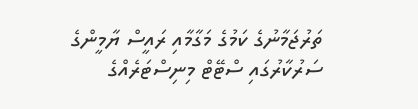ތަރުޖަމާނުގެ ކަމުގެ މަގާމާއި ރައީސް ޔާމީންގެ ސަރުކާރުގައި ސްޓޭޓް މިނިސްޓަރެއްގެ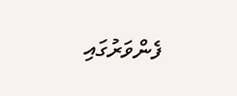ފެންވަރުގައި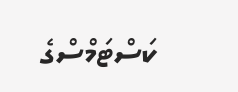ކަސްޓަމްސްގެ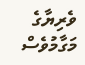ވެރިޔާގެ މަގާމުވެސް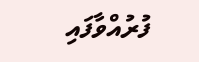ފުރުއްވާފައި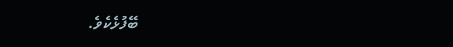ބޭފުޅެކެވެ.